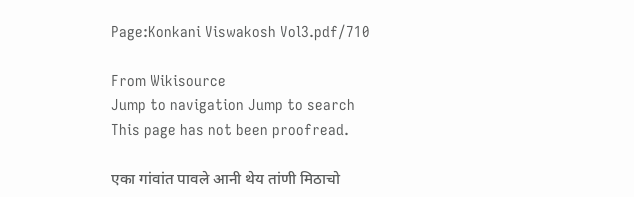Page:Konkani Viswakosh Vol3.pdf/710

From Wikisource
Jump to navigation Jump to search
This page has not been proofread.

एका गांवांत पावले आनी थेय तांणी मिठाचो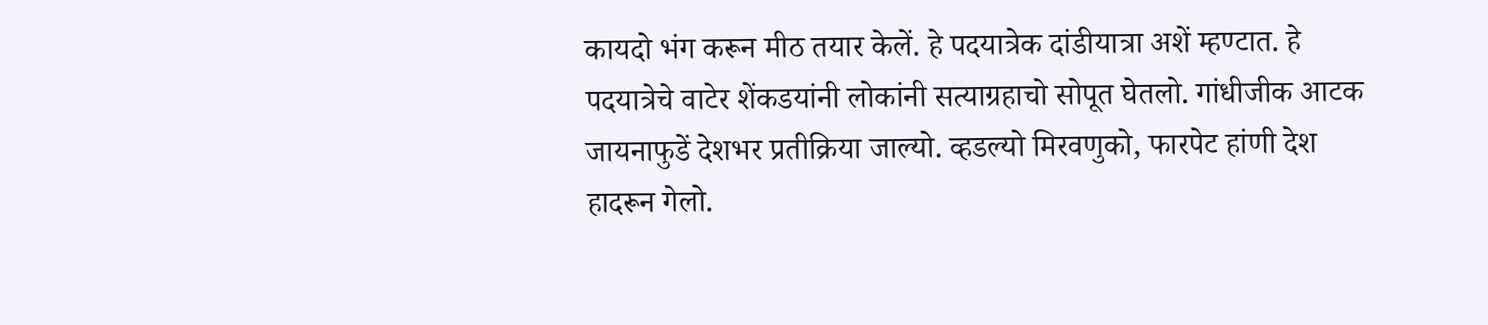कायदो भंग करून मीठ तयार केलें. हे पदयात्रेक दांडीयात्रा अशें म्हण्टात. हे पदयात्रेचे वाटेर शेंकडयांनी लोकांनी सत्याग्रहाचो सोपूत घेतलो. गांधीजीक आटक जायनाफुडें देशभर प्रतीक्रिया जाल्यो. व्हडल्यो मिरवणुको, फारपेट हांणी देश हादरून गेलो.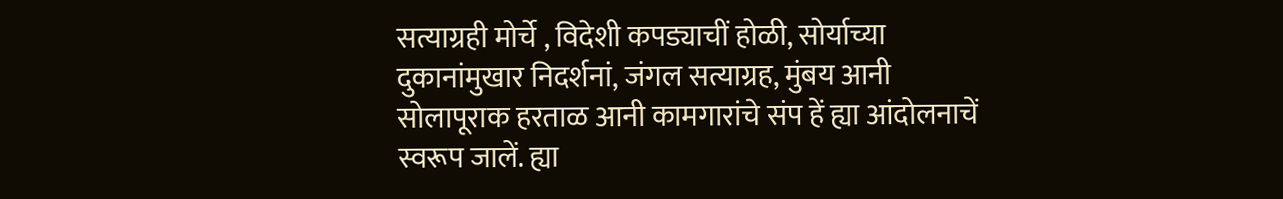सत्याग्रही मोर्चे , विदेशी कपड्याचीं होळी, सोर्याच्या दुकानांमुखार निदर्शनां, जंगल सत्याग्रह, मुंबय आनी सोलापूराक हरताळ आनी कामगारांचे संप हें ह्या आंदोलनाचें स्वरूप जालें. ह्या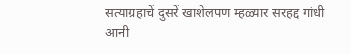सत्याग्रहाचें दुसरें खाशेलपण म्हळ्यार सरहद्द गांधी आनी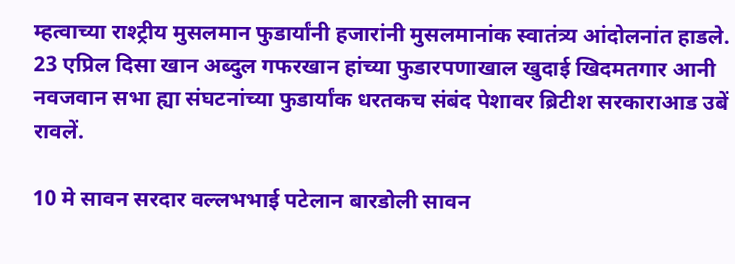म्हत्वाच्या राश्ट्रीय मुसलमान फुडार्यांनी हजारांनी मुसलमानांक स्वातंत्र्य आंदोलनांत हाडले. 23 एप्रिल दिसा खान अब्दुल गफरखान हांच्या फुडारपणाखाल खुदाई खिदमतगार आनी नवजवान सभा ह्या संघटनांच्या फुडार्यांक धरतकच संबंद पेशावर ब्रिटीश सरकाराआड उबें रावलें.

10 मे सावन सरदार वल्लभभाई पटेलान बारडोली सावन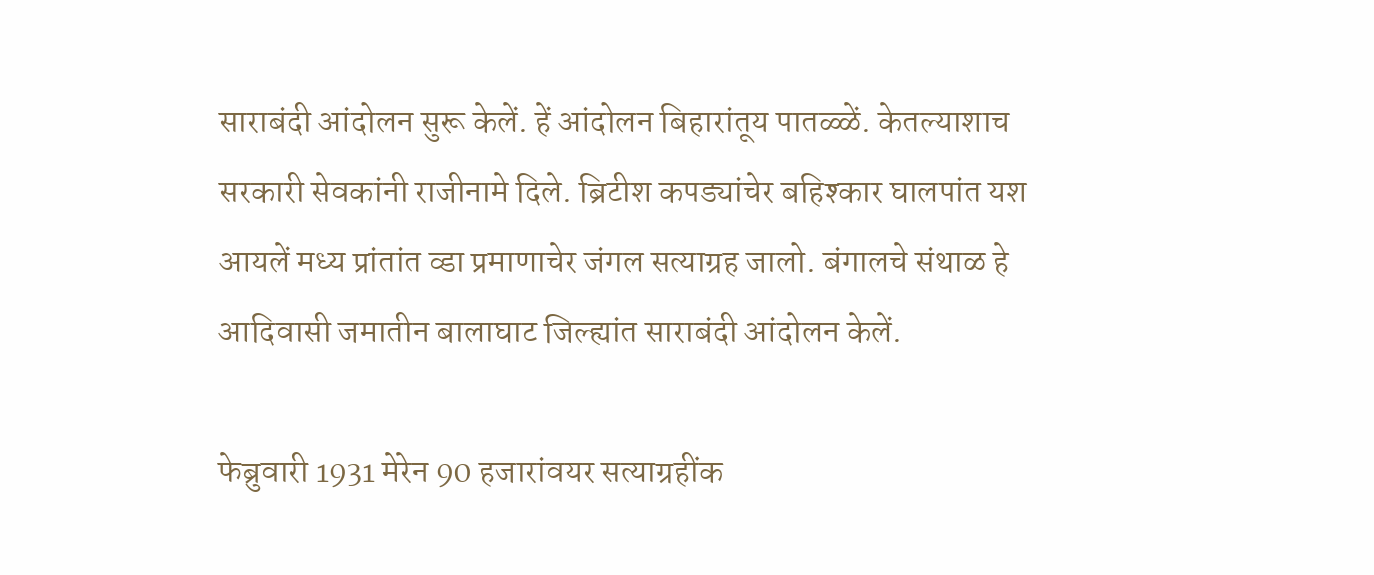साराबंदी आंदोलन सुरू केलें. हें आंदोलन बिहारांतूय पातळ्ळें. केतल्याशाच सरकारी सेवकांनी राजीनामे दिले. ब्रिटीश कपड्यांचेर बहिश्कार घालपांत यश आयलें मध्य प्रांतांत व्डा प्रमाणाचेर जंगल सत्याग्रह जालो. बंगालचे संथाळ हे आदिवासी जमातीन बालाघाट जिल्ह्यांत साराबंदी आंदोलन केलें.

फेब्रुवारी 1931 मेरेन 90 हजारांवयर सत्याग्रहींक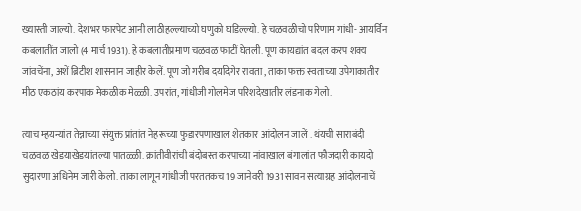ख्यास्ती जाल्यो. देशभर फारपेट आनी लाठीहल्ल्याच्यो घणुको घडिल्ल्यो. हे चळवळीचो परिणाम गांधी- आयर्विन कबलातींत जालो (4 मार्च 1931). हे कबलातीप्रमाण चळवळ फाटीं घेतली. पूण कायद्यांत बदल करप शक्य जांवचेंना, अशें ब्रिटीश शासनान जाहीर केलें. पूण जो गरीब दर्यादेगेर रावता , ताका फक्त स्वताच्या उपेगाकातीर मीठ एकठांय करपाक मेकळीक मेळ्ळी. उपरांत, गांधीजी गोलमेज परिशदेखातीर लंडनाक गेलो.

त्याच म्हयन्यांत तेन्नाच्या संयुक्त प्रांतांत नेहरूच्या फुडारपणाखाल शेतकार आंदोलन जालें . थंयची साराबंदी चळवळ खेडयाखेडयांतल्या पातळ्ळी. क्रांतीवीरांची बंदोबस्त करपाच्या नांवाखाल बंगालांत फौजदारी कायदो सुदारणा अधिनेम जारी केलो. ताका लागून गांधीजी परततकच 19 जानेवरी 1931 सावन सत्याग्रह आंदोलनाचें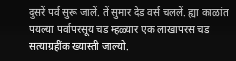दुसरें पर्व सुरू जालें. तें सुमार देड वर्स चललें. ह्या काळांत पयल्या पर्वापरसूय चड म्हळ्यार एक लाखापरस चड सत्याग्रहींक ख्यास्ती जाल्यो.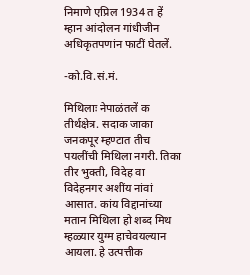निमाणे एप्रिल 1934 त हें म्हान आंदोलन गांधीजीन अधिकृतपणांन फाटीं घेतलें.

-को.वि.सं.मं.

मिथिलाः नेपाळंतलें क तीर्थक्षेत्र. सदाक जाका जनकपूर म्हण्टात तीच पयलींची मिथिला नगरी. तिका तीर भुक्ती, विदेह वा विदेहनगर अशींय नांवां आसात. कांय विद्दानांच्या मतान मिथिला हो शब्द मिथ म्हळ्यार युग्म हाचेवयल्यान आयला. हे उत्पत्तीक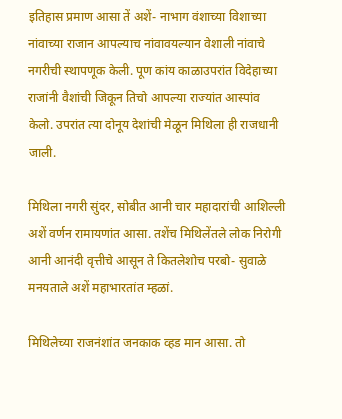इतिहास प्रमाण आसा तें अशें- नाभाग वंशाच्या विशाच्या नांवाच्या राजान आपल्याच नांवावयल्यान वेशाली नांवाचे नगरीची स्थापणूक केली. पूण कांय काळाउपरांत विदेहाच्या राजांनी वैशांची जिकून तिचो आपल्या राज्यांत आस्पांव केलो. उपरांत त्या दोनूय देशांची मेळून मिथिला ही राजधानी जाली.

मिथिला नगरी सुंदर, सोबीत आनी चार महादारांची आशिल्ली अशें वर्णन रामायणांत आसा. तशेंच मिथिलेंतले लोक निरोगी आनी आनंदी वृत्तीचे आसून ते कितलेशोच परबो- सुवाळे मनयताले अशें महाभारतांत म्हळां.

मिथिलेच्या राजनंशांत जनकाक व्हड मान आसा. तो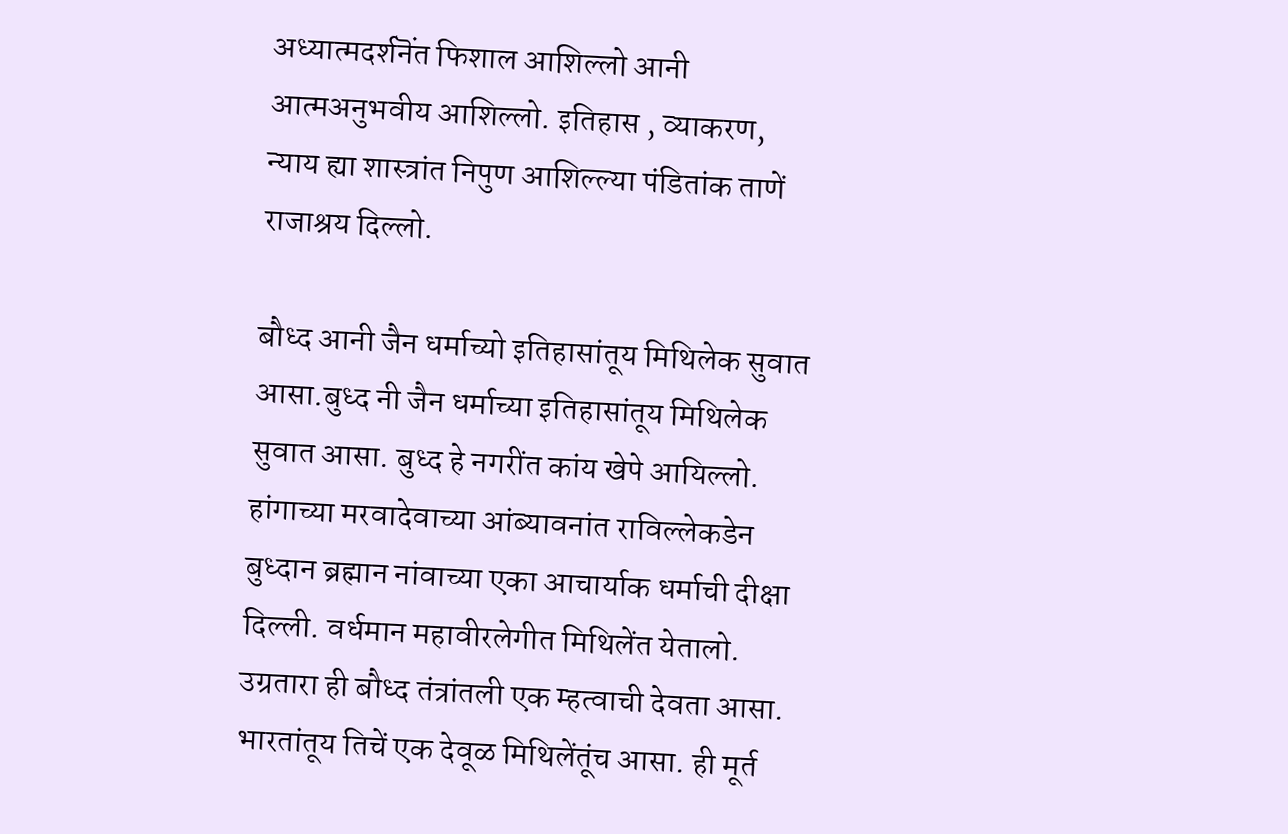अध्यात्मदर्शनॆंत फिशाल आशिल्लो आनी आत्मअनुभवीय आशिल्लो. इतिहास , व्याकरण, न्याय ह्या शास्त्रांत निपुण आशिल्ल्या पंडितांक ताणें राजाश्रय दिल्लो.

बौध्द आनी जैन धर्माच्यो इतिहासांतूय मिथिलेक सुवात आसा.बुध्द नी जैन धर्माच्या इतिहासांतूय मिथिलेक सुवात आसा. बुध्द हे नगरींत कांय खेपे आयिल्लो. हांगाच्या मरवादेवाच्या आंब्यावनांत राविल्लेकडेन बुध्दान ब्रह्मान नांवाच्या एका आचार्याक धर्माची दीक्षा दिल्ली. वर्धमान महावीरलेगीत मिथिलेंत येतालो. उग्रतारा ही बौध्द तंत्रांतली एक म्हत्वाची देवता आसा. भारतांतूय तिचें एक देवूळ मिथिलेंतूंच आसा. ही मूर्त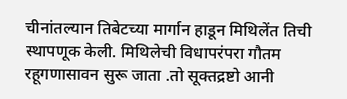चीनांतल्यान तिबेटच्या मार्गान हाडून मिथिलेंत तिची स्थापणूक केली. मिथिलेची विधापरंपरा गौतम  रहूगणासावन सुरू जाता .तो सूक्तद्रष्टो आनी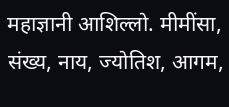महाज्ञानी आशिल्लो. मीमींसा, संख्य, नाय, ज्योतिश, आगम,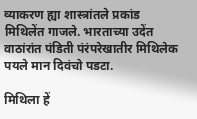व्याकरण ह्या शास्त्रांतले प्रकांड मिथिलेंत गाजले. भारताच्या उदेंत वाठांरांत पंडिती पंरंपरेखातीर मिथिलेक पयले मान दिवंचो पडटा.

मिथिला हें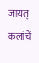जायत् कलांचें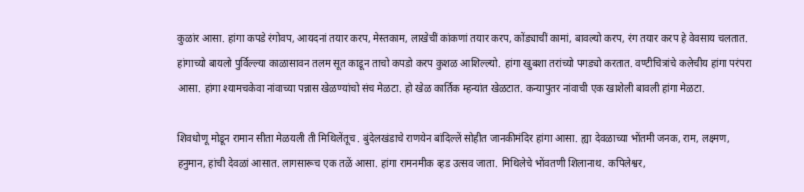कुळांर आसा. हांगा कपडे रंगोवप, आयदनां तयार करप, मेस्तकाम, लाखेचीं कांकणां तयार करप, कोंड्याचीं कामां, बावल्यो करप, रंग तयार करप हे वेवसाय चलतात. हांगाच्यो बायलो पुर्विल्ल्या काळासावन तलम सूत काडून ताचो कपडो करप कुशळ आशिल्ल्यो. हांगा खुबशा तरांच्यो पगड्यो करतात. वण्टीचित्रांचे कलेचीय हांगा परंपरा आसा. हांगा श्यामचकेवा नांवाच्या पन्नास खेळण्यांचो संच मेळटा. हो खेळ कार्तिक म्हन्यांत खेळटात. कन्यापुतर नांवाची एक खाशेली बावली हांगा मेळटा.

शिवधोणू मोडून रामान सीता मेळयली ती मिथिलेंतूच . बुंदेलखंडाचे राणयेन बांदिल्लें सोहीत जानकीमंदिर हांगा आसा. ह्या देवळाच्या भोंतमी जनक, राम, लक्ष्मण, हनुमान, हांची देवळां आसात. लागसारूच एक तळें आसा. हांगा रामनमीक व्हड उत्सव जाता. मिथिलेचे भोंवतणी शिलानाथ. कपिलेश्वर,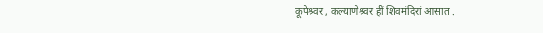कूपेश्र्वर , कल्याणेश्र्वर हीं शिवमंदिरां आसात .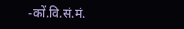-कों.वि.सं.मं.